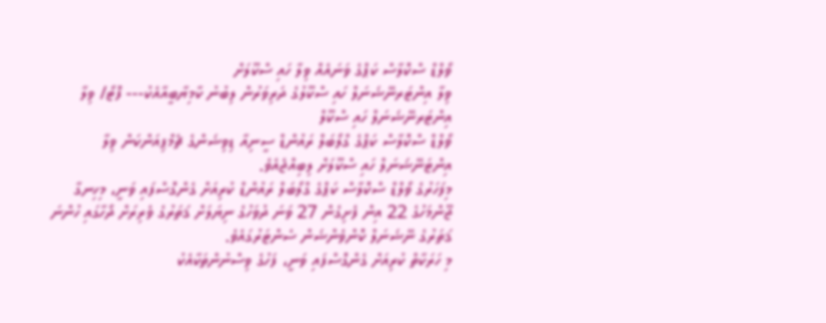ވޯލްޑް ސްކޮލާސް ކަޕްގެ ވަނައެއް ވިލާ ހައި ސްކޫލަށް
ވިލާ އިންޓަރނޭޝަނަލް ހައި ސްކޫލުގެ ދަރިވަރުން ލިބުނު ކާމިޔާބީއާއެކު--- ފޮޓޯ/ ވިލާ އިންޓަރނޭޝަނަލް ހައި ސްކޫލް
ވޯލްޑް ސްކޮލާސް ކަޕްގެ ގްލޯބަލް ރައުންޑް ސީނިއާ ޑިވިޝަންގެ ޗެމްޕިއަންކަން ވިލާ އިންޓަނޭޝަނަލް ހައި ސްކޫލަށް ލިބިއްޖެއެވެ.
މިފަހަރުގެ ވޯލްޑް ސްކޮލާސް ކަޕްގެ ގްލޯބަލް ރައުންޑް ކުރިއަށް ގެންގޮސްފައި ވަނީ، މިހިނގާ ޖޫންމަހުގެ 22 އިން ފެށިގެން 27 ވަނަ ދުވަހުގެ ނިޔަލަށް ޤަތަރުގެ ވެރިރަށް ދޯހާގައި ހުންނަ ޤަތަރުގެ ނޭޝަނަލް ކޮންވެންޝަން ސެންޓަރުގައެވެ.
މި ހަރަކާތް ކުރިއަށް ގެންގޮސްފައި ވަނީ، ފަހުގެ ވިސްނުންތަކާއެކު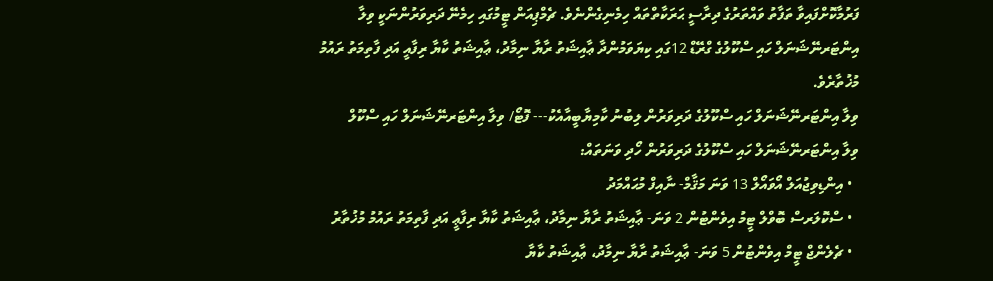ފަރުމާކޮށްފައިވާ ތަފާތު ވައްތަރުގެ ދިރާސީ ޙަރަކާތްތައް ހިމެނިގެންނެވެ. ޗެމްޕިއަން ޓީމުގައި ހިމެނޭ ދަރިވަރުންނަކީ ވިލާ އިންޓަރނޭޝަނަލް ހައި ސްކޫލުގެ ގްރޭޑް 12ގައި ކިޔަވަމުންދާ ޢާއިޝަތު ރާޔާ ނިމާދު، ޢާއިޝަތު ކާޔާ ރިފާއީ އަދި ފާތިމަތު ރައުމު މުޚުތާރެވެ.
ވިލާ އިންޓަރނޭޝަނަލް ހައި ސްކޫލުގެ ދަރިވަރުން ލިބުނު ކާމިޔާބީއާއެކު--- ފޮޓޯ/ ވިލާ އިންޓަރނޭޝަނަލް ހައި ސްކޫލް
ވިލާ އިންޓަރނޭޝަނަލް ހައި ސްކޫލުގެ ދަރިވަރުން ހޯދި ވަނަތައް:
  • އިންޑިވިޖުއަލް އޯވައޯލް 13 ވަނަ މަޤާމް- ނާއިފް މުޙައްމަދު
  • ސްކޮލަރސް ބޮވްލް ޓީމު އިވެންޓުން 2 ވަނަ- ޢާއިޝަތު ރާޔާ ނިމާދު، ޢާއިޝަތު ކާޔާ ރިފާޢީ އަދި ފާތިމަތު ރައުމު މުޚުތާރު
  • ޗެލެންޖް ޓީމް އިވެންޓުން 5 ވަނަ- ޢާއިޝަތު ރާޔާ ނިމާދު، ޢާއިޝަތު ކާޔާ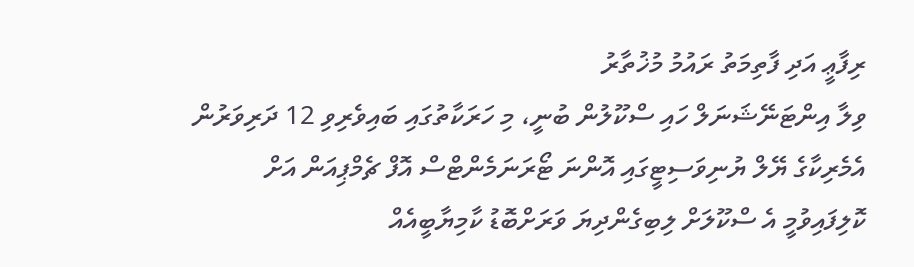ރިފާޢީ އަދި ފާތިމަތު ރައުމު މުޚުތާރު
ވިލާ އިންޓަނޭޝަނަލް ހައި ސްކޫލުން ބުނީ، މި ހަރަކާތުގައި ބައިވެރިވި 12 ދަރިވަރުން އެމެރިކާގެ ޔޭލް ޔުނިވަސިޓީގައި އޮންނަ ޓޯރަނަމެންޓްސް އޮފް ޗެމްޕިއަން އަށް ކޮލިފައިވުމީ އެ ސްކޫލަށް ލިބިގެންދިޔަ ވަރަށްބޮޑު ކާމިޔާބީއެއް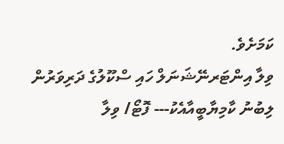ކަމަށެވެ.
ވިލާ އިންޓަރނޭޝަނަލް ހައި ސްކޫލުގެ ދަރިވަރުން ލިބުނު ކާމިޔާބީއާއެކު--- ފޮޓޯ/ ވިލާ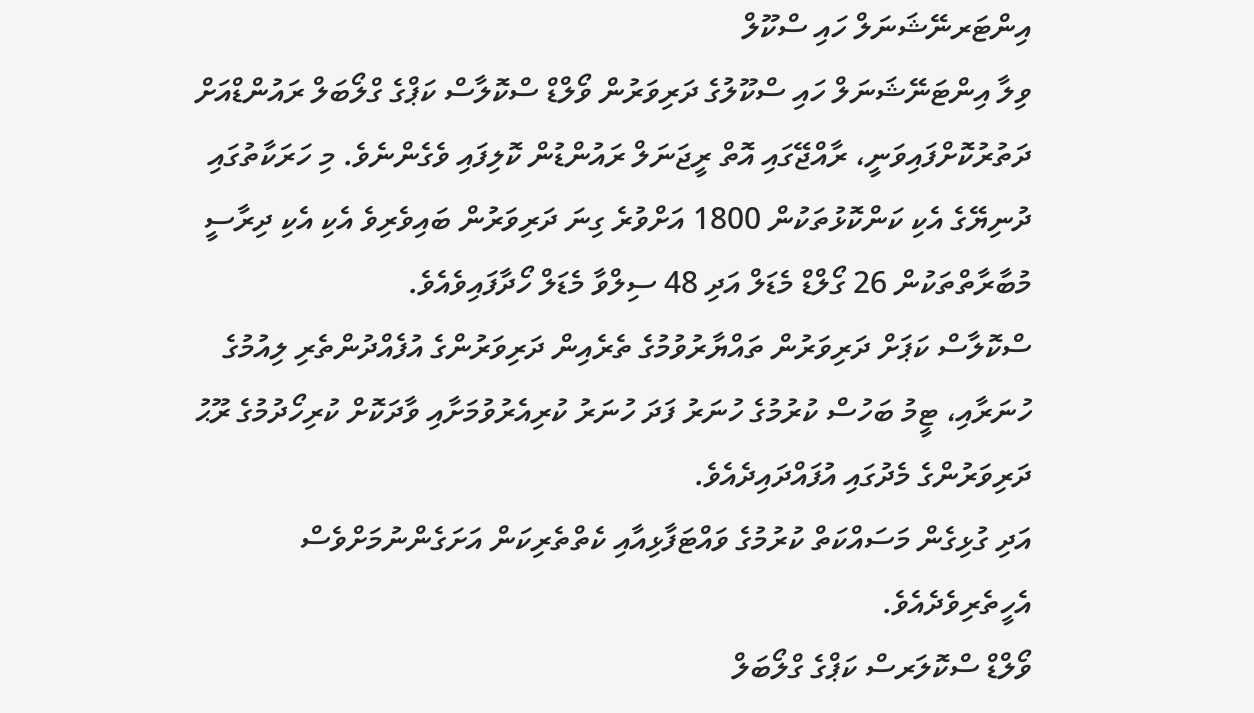އިންޓަރނޭޝަނަލް ހައި ސްކޫލް
ވިލާ އިންޓަނޭޝަނަލް ހައި ސްކޫލުގެ ދަރިވަރުން ވޯލްޑް ސްކޮލާސް ކަޕްގެ ގްލޯބަލް ރައުންޑްއަށް ދަތުރުކޮށްފައިވަނީ، ރާއްޖޭގައި އޮތް ރީޖަނަލް ރައުންޑުން ކޮލިފައި ވެގެންނެވެ. މި ހަރަކާތުގައި ދުނިޔޭގެ އެކި ކަންކޮޅުތަކުން 1800 އަށްވުރެ ގިނަ ދަރިވަރުން ބައިވެރިވެ އެކި އެކި ދިރާސީ މުބާރާތްތަކުން 26 ގޯލްޑް މެޑަލް އަދި 48 ސިލްވާ މެޑަލް ހޯދާފައިވެއެވެ.
ސްކޮލާސް ކަޕަށް ދަރިވަރުން ތައްޔާރުވުމުގެ ތެރެއިން ދަރިވަރުންގެ އުފެއްދުންތެރި ލިއުމުގެ ހުނަރާއި، ޓީމު ބަހުސް ކުރުމުގެ ހުނަރު ފަދަ ހުނަރު ކުރިއެރުވުމަށާއި ވާދަކޮށް ކުރިހޯދުމުގެ ރޫޙު ދަރިވަރުންގެ މެދުގައި އުފައްދައިދެއެވެ.
އަދި ގުޅިގެން މަސައްކަތް ކުރުމުގެ ވައްޓަފާޅިއާއި ކެތްތެރިކަން އަށަގެންނުމަށްވެސް އެހީތެރިވެދެއެވެ.
ވޯލްޑް ސްކޮލަރސް ކަޕްގެ ގްލޯބަލް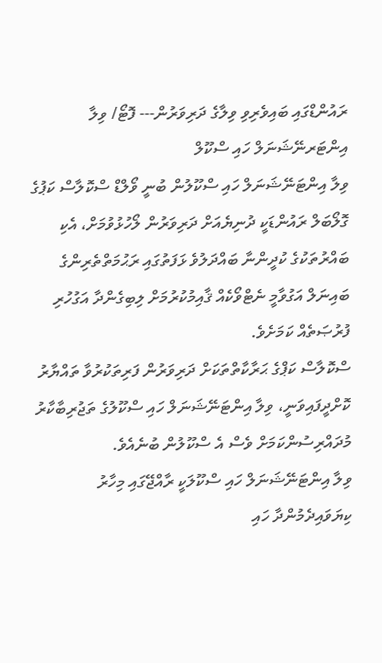ރައުންޑްގައި ބައިވެރިވި ވިލާގެ ދަރިވަރުން--- ފޮޓޯ/ ވިލާ އިންޓަރނޭޝަނަލް ހައި ސްކޫލް
ވިލާ އިންޓަނޭޝަނަލް ހައި ސްކޫލުން ބުނީ ވޯލްޑް ސްކޮލާސް ކަޕުގެ ގޮލޯބަލް ރައުންޑަކީ ދުނިޔެއަށް ދަރިވަރުން ލޯހުޅުވުމަށް، އެކި ބައްރުތަކުގެ ކުދީންނާ ބައްދަލުވެ ޅަފަތުގައި ރަޙުމަތްތެރިންގެ ބައިނަލް އަގުވާމީ ނެޓްވޯކެއް ޤާއިމުކުރުމަށް ލިބިގެންދާ އަގުހުރި ފުރުޞަތެއް ކަމަށެވެ.
ސްކޮލާސް ކަޕްގެ ޙަރާކާތްތަކަށް ދަރިވަރުން ފަރިތަކުރުވާ ތައްޔާރު ކޮށްދީފައިވަނީ، ވިލާ އިންޓަނޭޝަނަލް ހައި ސްކޫލުގެ ތަޖުރިބާކާރު މުދައްރިސުންކަމަށް ވެސް އެ ސްކޫލުން ބުނެއެވެ.
ވިލާ އިންޓަނޭޝަނަލް ހައި ސްކޫލަކީ ރާއްޖޭގައި މިހާރު ކިޔަވައިދެމުންދާ ހައި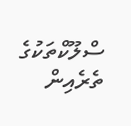ސްލޫކްތަކުގެ ތެރެއިން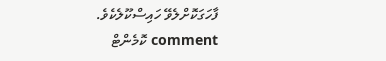ފާހަގަކޮށްލެވޭ ހައިސްކޫލެކެވެ.
comment ކޮމެންޓް